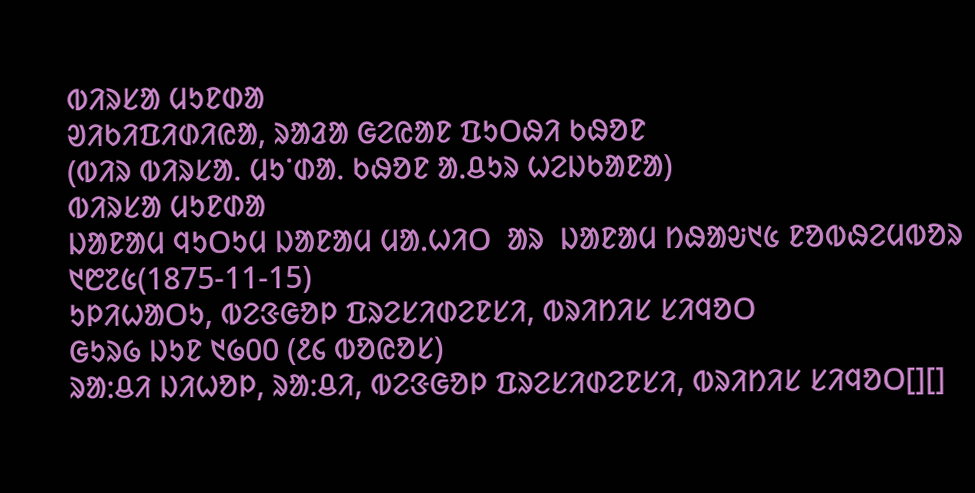ᱵᱤᱨᱥᱟ ᱢᱩᱱᱰᱟ
ᱣᱤᱠᱤᱯᱤᱰᱤᱭᱟ, ᱨᱟᱲᱟ ᱜᱮᱭᱟᱱ ᱯᱩᱛᱷᱤ ᱠᱷᱚᱱ
(ᱵᱤᱨ ᱵᱤᱨᱥᱟ. ᱢᱩᱸᱰᱟ. ᱠᱷᱚᱱ ᱟᱹᱪᱩᱨ ᱦᱮᱡᱠᱟᱱᱟ)
ᱵᱤᱨᱥᱟ ᱢᱩᱱᱰᱟ
ᱡᱟᱱᱟᱢ ᱧᱩᱛᱩᱢ ᱡᱟᱱᱟᱢ ᱢᱟᱹᱦᱤᱛ  ᱟᱨ  ᱡᱟᱱᱟᱢ ᱴᱷᱟᱶ᱑᱕ ᱱᱚᱵᱷᱮᱢᱵᱚᱨ ᱑᱘᱗᱕(1875-11-15)
ᱩᱞᱤᱦᱟᱛᱩ, ᱵᱮᱝᱜᱚᱞ ᱯᱨᱮᱥᱤᱰᱮᱱᱥᱤ, ᱵᱨᱤᱴᱤᱥ ᱥᱤᱧᱚᱛ
ᱜᱩᱨ᱙ ᱡᱩᱱ ᱑᱙᱐᱐ (᱒᱔ ᱵᱚᱭᱚᱥ)
ᱨᱟᱺᱪᱤ ᱡᱤᱦᱚᱞ, ᱨᱟᱺᱪᱤ, ᱵᱮᱝᱜᱚᱞ ᱯᱨᱮᱥᱤᱰᱮᱱᱥᱤ, ᱵᱨᱤᱴᱤᱥ ᱥᱤᱧᱚᱛ[][]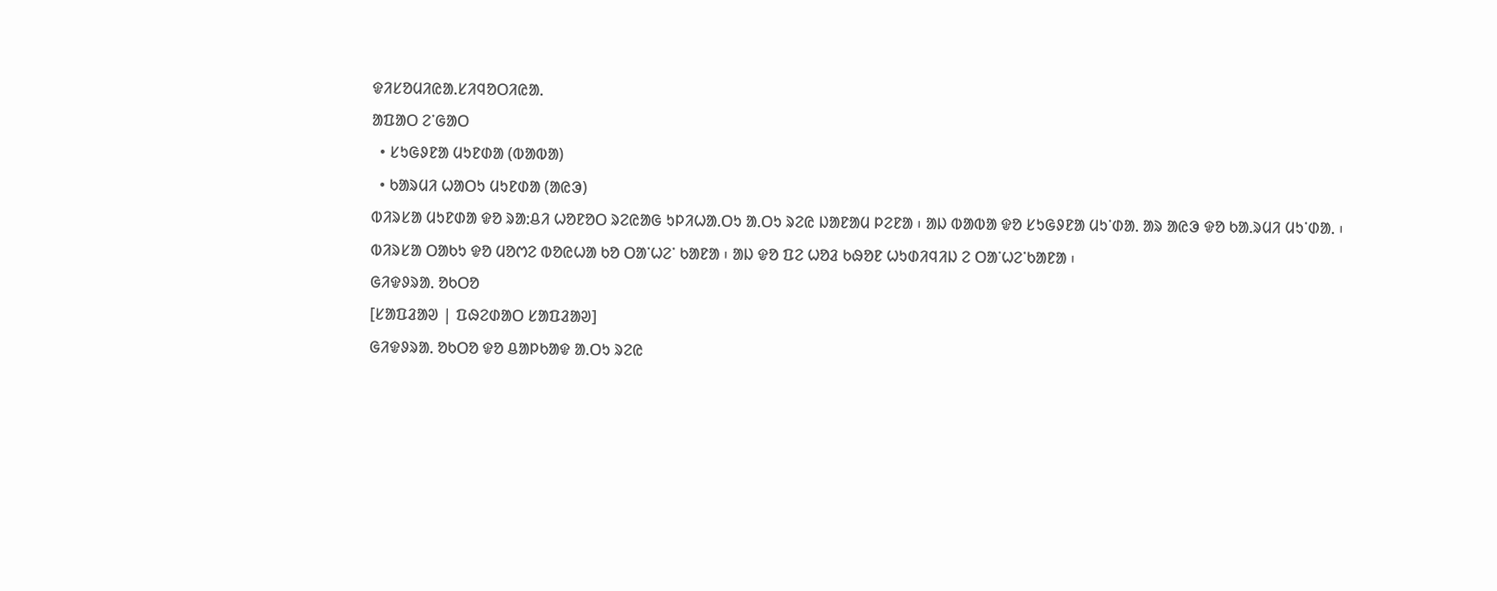ᱫᱤᱥᱚᱢᱤᱭᱟᱹᱥᱤᱧᱚᱛᱤᱭᱟᱹ
ᱟᱯᱟᱛ ᱮᱸᱜᱟᱛ
  • ᱥᱩᱜᱽᱱᱟ ᱢᱩᱱᱰᱟ (ᱵᱟᱵᱟ)
  • ᱠᱟᱨᱢᱤ ᱦᱟᱛᱩ ᱢᱩᱱᱰᱟ (ᱟᱭᱳ)
ᱵᱤᱨᱥᱟ ᱢᱩᱱᱰᱟ ᱫᱚ ᱨᱟᱺᱪᱤ ᱦᱚᱱᱚᱛ ᱨᱮᱭᱟᱜ ᱩᱞᱤᱦᱟᱹᱛᱩ ᱟᱹᱛᱩ ᱨᱮᱭ ᱡᱟᱱᱟᱢ ᱞᱮᱱᱟ ᱾ ᱟᱡ ᱵᱟᱵᱟ ᱫᱚ ᱥᱩᱜᱽᱱᱟ ᱢᱩᱸᱰᱟᱹ ᱟᱨ ᱟᱭᱳ ᱫᱚ ᱠᱟᱹᱨᱢᱤ ᱢᱩᱸᱰᱟᱹ ᱾ ᱵᱤᱨᱥᱟ ᱛᱟᱠᱩ ᱫᱚ ᱢᱚᱬᱮ ᱵᱚᱭᱦᱟ ᱠᱚ ᱛᱟᱸᱦᱮᱸ ᱠᱟᱱᱟ ᱾ ᱟᱡ ᱫᱚ ᱯᱮ ᱦᱚᱲ ᱠᱷᱚᱱ ᱦᱩᱰᱤᱧᱤᱡ ᱮ ᱛᱟᱸᱦᱮᱸᱠᱟᱱᱟ ᱾
ᱜᱤᱫᱽᱨᱟᱹ ᱚᱠᱛᱚ
[ᱥᱟᱯᱲᱟᱣ | ᱯᱷᱮᱰᱟᱛ ᱥᱟᱯᱲᱟᱣ]
ᱜᱤᱫᱽᱨᱟᱹ ᱚᱠᱛᱚ ᱫᱚ ᱪᱟᱞᱠᱟᱫ ᱟᱹᱛᱩ ᱨᱮᱭ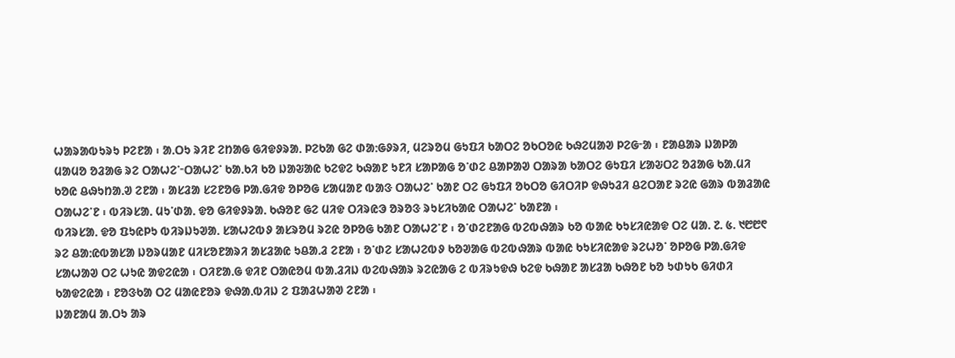ᱦᱟᱨᱟᱵᱩᱨᱩ ᱞᱮᱱᱟ ᱾ ᱟᱹᱛᱩ ᱨᱤᱱ ᱮᱴᱟᱜ ᱜᱤᱫᱽᱨᱟᱹ ᱞᱮᱠᱟ ᱜᱮ ᱰᱟᱺᱜᱽᱨᱤ, ᱢᱮᱨᱚᱢ ᱜᱩᱯᱤ ᱠᱟᱛᱮ ᱚᱠᱛᱚᱭ ᱠᱷᱮᱢᱟᱣ ᱞᱮᱜᱼᱟ ᱾ ᱱᱟᱪᱟᱨ ᱡᱟᱞᱟ ᱢᱟᱢᱚ ᱚᱲᱟᱜ ᱨᱮ ᱛᱟᱦᱮᱸᱼᱛᱟᱦᱮᱸ ᱠᱟᱹᱠᱤ ᱠᱚ ᱡᱟᱶᱟᱭ ᱠᱮᱫᱮ ᱠᱷᱟᱱ ᱩᱱᱤ ᱥᱟᱞᱟᱜ ᱚᱸᱰᱮ ᱪᱟᱞᱟᱣ ᱛᱟᱨᱟ ᱠᱟᱛᱮ ᱜᱩᱯᱤ ᱥᱟᱶᱛᱮ ᱚᱲᱟᱜ ᱠᱟᱹᱢᱤ ᱠᱚᱭ ᱪᱷᱩᱴᱟᱹᱣ ᱮᱱᱟ ᱾ ᱟᱥᱲᱟ ᱥᱮᱱᱚᱜ ᱞᱟ.ᱜᱤᱫ ᱚᱞᱚᱜ ᱥᱟᱢᱟᱱ ᱵᱟᱝ ᱛᱟᱦᱮᱸ ᱠᱟᱱ ᱛᱮ ᱜᱩᱯᱤ ᱚᱠᱛᱚ ᱜᱤᱛᱤᱞ ᱫᱷᱩᱲᱤ ᱪᱮᱛᱟᱱ ᱨᱮᱭ ᱜᱟᱨ ᱵᱟᱲᱟᱭ ᱛᱟᱦᱮᱸᱱ ᱾ ᱵᱤᱨᱥᱟᱹ ᱢᱩᱸᱰᱟᱹ ᱫᱚ ᱜᱤᱫᱽᱨᱟᱹ ᱠᱷᱚᱱ ᱜᱮ ᱢᱤᱫ ᱛᱤᱨᱭᱳ ᱚᱨᱚᱝ ᱨᱩᱥᱤᱠᱟᱭ ᱛᱟᱦᱮᱸ ᱠᱟᱱᱟ ᱾
ᱵᱤᱨᱥᱟᱹ ᱫᱚ ᱯᱩᱭᱞᱩ ᱵᱤᱨᱡᱩᱣᱟᱹ ᱥᱟᱦᱮᱵᱽ ᱟᱥᱨᱚᱢ ᱨᱮᱭ ᱚᱞᱚᱜ ᱠᱟᱱ ᱛᱟᱦᱮᱸᱱ ᱾ ᱚᱸᱰᱮᱱᱟᱜ ᱵᱮᱵᱷᱟᱨ ᱠᱚ ᱵᱟᱭ ᱠᱩᱥᱤᱭᱟᱫ ᱛᱮ ᱢᱟ. ᱗. ᱕. ᱑᱘᱘᱖ ᱨᱮ ᱪᱟᱺᱭᱵᱟᱥᱟ ᱡᱚᱨᱢᱟᱱ ᱢᱤᱥᱚᱱᱟᱨᱤ ᱟᱥᱲᱟᱭ ᱩᱪᱟᱹᱲ ᱮᱱᱟ ᱾ ᱚᱸᱰᱮ ᱥᱟᱦᱮᱵᱽ ᱠᱚᱣᱟᱜ ᱵᱮᱵᱷᱟᱨ ᱵᱟᱭ ᱠᱩᱥᱤᱭᱟᱫ ᱨᱮᱦᱚᱸ ᱚᱞᱚᱜ ᱞᱟᱹᱜᱤᱫ ᱥᱟᱦᱟᱣ ᱛᱮ ᱦᱩᱭ ᱟᱫᱮᱭᱟ ᱾ ᱛᱤᱱᱟᱹᱜ ᱫᱤᱱ ᱛᱟᱭᱚᱢ ᱵᱟᱹᱲᱤᱡ ᱵᱮᱵᱷᱟᱨ ᱨᱮᱭᱟᱜ ᱮ ᱵᱤᱨᱩᱫᱷ ᱠᱮᱫ ᱠᱷᱟᱱ ᱟᱥᱲᱟ ᱠᱷᱚᱱ ᱠᱚ ᱩᱰᱩᱠ ᱜᱤᱰᱤ ᱠᱟᱫᱮᱭᱟ ᱾ ᱱᱚᱝᱠᱟ ᱛᱮ ᱢᱟᱭᱱᱚᱨ ᱫᱷᱟᱹᱵᱤᱡ ᱮ ᱯᱟᱲᱦᱟᱣ ᱮᱱᱟ ᱾
ᱡᱟᱱᱟᱢ ᱟᱹᱛᱩ ᱟᱨ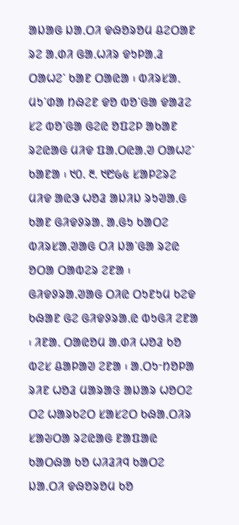ᱟᱡᱟᱜ ᱡᱟᱹᱛᱤ ᱫᱷᱚᱨᱚᱢ ᱪᱮᱛᱟᱱ ᱨᱮ ᱟᱹᱰᱤ ᱜᱟᱹᱦᱤᱨ ᱫᱩᱞᱟᱹᱲ ᱛᱟᱦᱮᱸ ᱠᱟᱱ ᱛᱟᱭᱟ ᱾ ᱵᱤᱨᱥᱟᱹ ᱢᱩᱸᱰᱟ ᱴᱷᱮᱱ ᱫᱚ ᱵᱚᱸᱜᱟ ᱫᱟᱲᱮ ᱥᱮ ᱵᱚᱸᱜᱟ ᱜᱮᱭ ᱚᱯᱮᱞ ᱟᱠᱟᱱ ᱨᱮᱭᱟᱜ ᱢᱤᱫ ᱯᱟᱹᱛᱭᱟᱹᱣ ᱛᱟᱦᱮᱸ ᱠᱟᱱᱟ ᱾ ᱑᱐. ᱓. ᱑᱘᱙᱕ ᱥᱟᱞᱮᱨᱮ ᱢᱤᱫ ᱟᱭᱳ ᱦᱚᱲ ᱟᱡᱤᱡ ᱨᱩᱣᱟᱹᱜ ᱠᱟᱱ ᱜᱤᱫᱽᱨᱟᱹ ᱟᱹᱜᱩ ᱠᱟᱛᱮ ᱵᱤᱨᱥᱟᱹᱣᱟᱜ ᱛᱤ ᱡᱟᱸᱜᱟ ᱨᱮᱭ ᱚᱛᱟ ᱛᱟᱵᱮᱨ ᱮᱱᱟ ᱾ ᱜᱤᱫᱽᱨᱟᱹᱣᱟᱜ ᱛᱤᱭ ᱛᱩᱱᱩᱢ ᱠᱮᱫ ᱠᱷᱟᱱ ᱜᱮ ᱜᱤᱫᱽᱨᱟᱹᱭ ᱵᱩᱜᱤ ᱮᱱᱟ ᱾ ᱤᱱᱟᱹ ᱛᱟᱭᱚᱢ ᱟᱹᱰᱤ ᱦᱚᱲ ᱠᱚ ᱵᱮᱥ ᱪᱟᱞᱟᱣ ᱮᱱᱟ ᱾ ᱟᱹᱛᱩᱼᱴᱚᱞᱟ ᱨᱤᱱ ᱦᱚᱲ ᱢᱟᱨᱟᱝ ᱟᱡᱟᱨ ᱦᱚᱛᱮ ᱛᱮ ᱦᱟᱨᱠᱮᱛ ᱥᱟᱥᱮᱛ ᱠᱷᱟᱹᱛᱤᱨ ᱥᱟᱶᱛᱟ ᱨᱮᱭᱟᱜ ᱱᱟᱯᱟᱭ ᱠᱟᱛᱷᱟ ᱠᱚ ᱦᱤᱲᱤᱧ ᱠᱟᱛᱮ ᱡᱟᱹᱛᱤ ᱫᱷᱚᱨᱚᱢ ᱠᱚ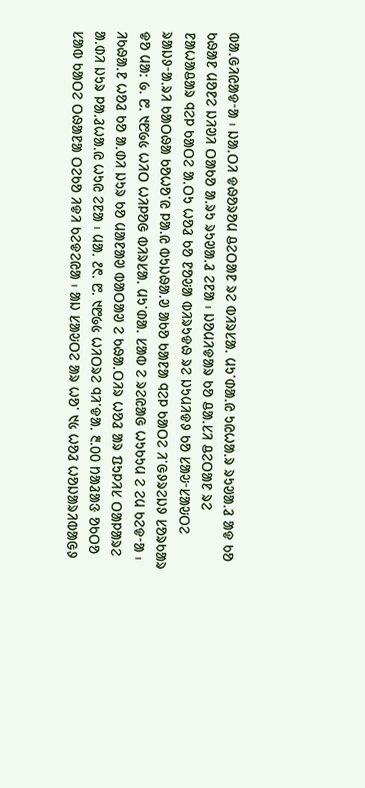ᱵᱟᱹᱜᱤᱭᱟᱫᱼᱟ ᱾ ᱡᱟᱹᱛᱤ ᱫᱷᱚᱨᱚᱢ ᱪᱮᱛᱟᱱ ᱨᱮ ᱵᱤᱨᱥᱟᱹ ᱢᱩᱸᱰᱟᱹᱭ ᱩᱭᱦᱟᱹᱨ ᱨᱩᱣᱟᱹᱲ ᱟᱫ ᱠᱚ ᱠᱷᱟᱱ ᱢᱚᱱᱮ ᱡᱤᱣᱤ ᱛᱟᱠᱚ ᱟᱹᱨᱩ ᱨᱩᱣᱟᱹᱲ ᱮᱱᱟ ᱾ ᱡᱚᱢᱤᱫᱟᱨ ᱠᱚ ᱪᱟᱹᱥᱤ ᱪᱮᱛᱟᱱ ᱨᱮ ᱱᱟᱦᱟᱪᱟᱨ ᱧᱮᱞ ᱠᱟᱛᱮ ᱟᱹᱛᱩ ᱦᱚᱲ ᱠᱚ ᱱᱚᱶᱟ ᱵᱤᱨᱩᱫᱷ ᱨᱮ ᱡᱩᱢᱤᱫᱽ ᱠᱚ ᱥᱟᱶᱼᱥᱟᱶᱛᱮ ᱨᱟᱡᱽᱼᱟᱹᱨᱤ ᱠᱟᱛᱷᱟ ᱠᱚᱦᱚᱸᱭ ᱞᱟ.ᱭ ᱵᱩᱡᱷᱟ.ᱣ ᱟᱠᱚ ᱠᱟᱱᱟ ᱧᱮᱞ ᱠᱟᱛᱮ ᱤᱸᱜᱽᱨᱮᱡᱽ ᱥᱚᱨᱠᱟᱨ ᱫᱚ ᱢᱟᱺ ᱙. ᱘. ᱑᱘᱙᱕ ᱦᱤᱛ ᱦᱤᱞᱚᱜ ᱵᱤᱨᱥᱟᱹ ᱢᱩᱸᱰᱟ. ᱥᱟᱵ ᱮ ᱨᱮᱭᱟᱜ ᱦᱩᱠᱩᱢ ᱮ ᱮᱢ ᱠᱮᱫᱼᱟ ᱾ ᱤᱠᱷᱟᱹᱱ ᱦᱚᱲ ᱠᱚ ᱟᱹᱰᱤ ᱡᱩᱨ ᱠᱚ ᱢᱟᱱᱟᱣ ᱵᱟᱛᱟᱣ ᱮ ᱠᱷᱟᱹᱛᱤᱨ ᱦᱚᱲ ᱟᱨ ᱯᱩᱞᱤᱥ ᱛᱟᱞᱟᱨᱮ ᱟᱹᱰᱤ ᱡᱩᱨ ᱞᱟᱹᱲᱦᱟᱹᱭ ᱦᱩᱭ ᱮᱱᱟ ᱾ ᱢᱟᱹ ᱒᱖. ᱘. ᱑᱘᱙᱕ ᱦᱤᱛᱨᱮ ᱧᱤᱸᱫᱟᱹ ᱓.᱐᱐ ᱴᱟᱲᱟᱝ ᱚᱠᱛᱚ ᱥᱟᱵ ᱠᱟᱛᱮ ᱛᱷᱟᱱᱟ ᱛᱮᱠᱚ ᱤᱫᱤ ᱠᱮᱫᱮᱭᱟ ᱾ ᱟᱡ ᱥᱟᱶᱛᱮ ᱟᱨ ᱦᱚᱸ ᱑᱕ ᱦᱚᱲ ᱦᱚᱡᱟᱨᱤᱵᱟᱜᱽ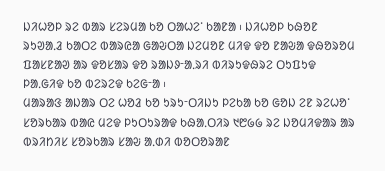ᱡᱤᱦᱚᱞ ᱨᱮ ᱵᱟᱨ ᱥᱮᱨᱢᱟ ᱠᱚ ᱛᱟᱦᱮᱸ ᱠᱟᱱᱟ ᱾ ᱡᱤᱦᱚᱞ ᱠᱷᱚᱱ ᱨᱩᱣᱟᱹᱲ ᱠᱟᱛᱮ ᱵᱟᱨᱭᱟ ᱜᱟᱶᱛᱟ ᱡᱮᱢᱚᱱ ᱢᱤᱫ ᱫᱚ ᱱᱟᱶᱟ ᱫᱷᱚᱨᱚᱢ ᱯᱟᱥᱱᱟᱣ ᱟᱨ ᱫᱚᱥᱟᱨ ᱫᱚ ᱨᱟᱡᱽᱼᱟᱹᱨᱤ ᱵᱤᱨᱩᱫᱷᱨᱮ ᱛᱩᱯᱩᱫ ᱞᱟᱹᱜᱤᱫ ᱠᱚ ᱵᱮᱨᱮᱫ ᱠᱮᱜᱼᱟ ᱾
ᱢᱟᱨᱟᱝ ᱟᱡᱟᱨ ᱛᱮ ᱦᱚᱲ ᱠᱚ ᱩᱨᱩᱼᱛᱤᱡᱩ ᱞᱮᱠᱟ ᱠᱚ ᱜᱚᱡ ᱮᱱ ᱨᱮᱦᱚᱸ ᱥᱚᱨᱠᱟᱨ ᱵᱟᱭ ᱢᱮᱫ ᱞᱩᱛᱩᱨᱟᱫ ᱠᱷᱟᱹᱛᱤᱨ ᱑᱘᱙᱙ ᱨᱮ ᱡᱚᱢᱤᱫᱟᱨ ᱟᱨ ᱵᱨᱤᱴᱤᱥ ᱥᱚᱨᱠᱟᱨ ᱥᱟᱶ ᱟᱹᱰᱤ ᱵᱚᱛᱚᱨᱟᱱ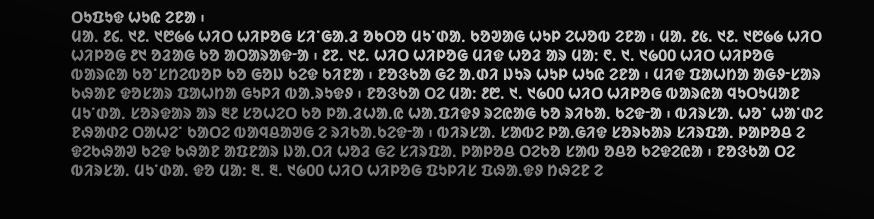ᱛᱩᱯᱩᱫ ᱦᱩᱭ ᱮᱱᱟ ᱾
ᱢᱟᱹ ᱒᱔. ᱑᱒. ᱑᱘᱙᱙ ᱦᱤᱛ ᱦᱤᱞᱚᱜ ᱥᱤᱸᱜᱟᱹᱲ ᱚᱠᱛᱚ ᱢᱩᱸᱰᱟᱹ ᱠᱚᱣᱟᱜ ᱦᱩᱞ ᱮᱦᱚᱵ ᱮᱱᱟ ᱾ ᱢᱟ. ᱒᱕. ᱑᱒. ᱑᱘᱙᱙ ᱦᱤᱛ ᱦᱤᱞᱚᱜ ᱒᱑ ᱚᱲᱟᱜ ᱠᱚ ᱟᱛᱟᱨᱟᱫᱼᱟ ᱾ ᱒᱗. ᱑᱒. ᱦᱤᱛ ᱦᱤᱞᱚᱜ ᱢᱤᱫ ᱦᱚᱲ ᱟᱨ ᱢᱟᱺ ᱖. ᱑. ᱑᱙᱐᱐ ᱦᱤᱛ ᱦᱤᱞᱚᱜ ᱵᱟᱨᱭᱟ ᱠᱚᱸᱥᱴᱮᱵᱚᱞ ᱠᱚ ᱜᱚᱡ ᱠᱮᱫ ᱠᱤᱱᱟ ᱾ ᱱᱚᱝᱠᱟ ᱜᱮ ᱟ.ᱰᱤ ᱡᱩᱨ ᱦᱩᱞ ᱦᱩᱭ ᱮᱱᱟ ᱾ ᱢᱤᱫ ᱯᱟᱦᱴᱟ ᱟᱜᱽᱼᱥᱟᱨ ᱠᱷᱟᱱ ᱫᱚᱥᱟᱨ ᱯᱟᱦᱴᱟ ᱜᱩᱞᱤ ᱵᱟᱹᱨᱩᱫᱽ ᱾ ᱱᱚᱝᱠᱟ ᱛᱮ ᱢᱟᱺ ᱒᱘. ᱑. ᱑᱙᱐᱐ ᱦᱤᱛ ᱦᱤᱞᱚᱜ ᱵᱟᱨᱭᱟ ᱧᱩᱛᱩᱢᱟᱱ ᱢᱩᱸᱰᱟᱹ ᱥᱚᱨᱫᱟᱨ ᱟᱨ ᱓᱒ ᱥᱚᱦᱮᱛ ᱠᱚ ᱞᱟᱹᱲᱦᱟᱹᱭ ᱦᱟᱹᱯᱤᱫᱽ ᱨᱮᱭᱟᱜ ᱠᱚ ᱨᱤᱠᱟᱹ ᱠᱮᱫᱼᱟ ᱾ ᱵᱤᱨᱥᱟᱹ ᱦᱚᱸ ᱦᱟᱸᱰᱮ ᱱᱷᱟᱰᱮ ᱛᱟᱦᱮᱸ ᱠᱟᱛᱮ ᱵᱟᱧᱪᱟᱣᱜ ᱮ ᱨᱤᱠᱟᱹᱠᱮᱫᱼᱟ ᱾ ᱵᱤᱨᱥᱟ. ᱥᱟᱵᱮ ᱞᱟᱹᱜᱤᱫ ᱥᱚᱨᱠᱟᱨ ᱥᱤᱨᱯᱟᱹ ᱞᱟᱞᱚᱪ ᱮ ᱫᱮᱠᱷᱟᱣ ᱠᱮᱫ ᱠᱷᱟᱱ ᱟᱯᱱᱟᱨ ᱡᱟᱹᱛᱤ ᱦᱚᱲ ᱜᱮ ᱥᱤᱨᱯᱟᱹ ᱞᱟᱞᱚᱪ ᱛᱮᱠᱚ ᱥᱟᱵ ᱚᱪᱚ ᱠᱮᱫᱮᱭᱟ ᱾ ᱱᱚᱝᱠᱟ ᱛᱮ ᱵᱤᱨᱥᱟᱹ ᱢᱩᱸᱰᱟᱹ ᱫᱚ ᱢᱟᱺ ᱓. ᱓. ᱑᱙᱐᱐ ᱦᱤᱛ ᱦᱤᱞᱚᱜ ᱯᱩᱞᱤᱥ ᱯᱷᱟᱹᱫᱽ ᱴᱷᱮᱱ ᱮ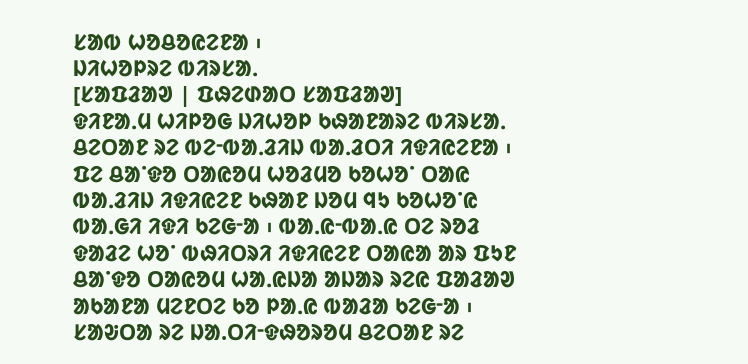ᱥᱟᱵ ᱦᱚᱪᱚᱭᱮᱱᱟ ᱾
ᱡᱤᱦᱚᱞᱨᱮ ᱵᱤᱨᱥᱟᱹ
[ᱥᱟᱯᱲᱟᱣ | ᱯᱷᱮᱰᱟᱛ ᱥᱟᱯᱲᱟᱣ]
ᱫᱤᱱᱟᱹᱢ ᱦᱤᱞᱚᱜ ᱡᱤᱦᱚᱞ ᱠᱷᱟᱱᱟᱨᱮ ᱵᱤᱨᱥᱟᱹ ᱪᱮᱛᱟᱱ ᱨᱮ ᱵᱮᱼᱵᱟᱹᱲᱤᱡ ᱵᱟᱹᱲᱛᱤ ᱤᱫᱤᱭᱮᱱᱟ ᱾ ᱯᱮ ᱪᱟᱸᱫᱚ ᱛᱟᱭᱚᱢ ᱦᱚᱲᱢᱚ ᱠᱚᱦᱚᱸ ᱛᱟᱭ ᱵᱟᱹᱲᱤᱡ ᱤᱫᱤᱭᱮᱱ ᱠᱷᱟᱱ ᱡᱚᱢ ᱧᱩ ᱠᱚᱦᱚᱸᱭ ᱵᱟᱹᱜᱤ ᱤᱫᱤ ᱠᱮᱜᱼᱟ ᱾ ᱵᱟᱹᱭᱼᱵᱟᱹᱭ ᱛᱮ ᱨᱚᱲ ᱫᱟᱲᱮ ᱦᱚᱸ ᱵᱷᱤᱛᱨᱤ ᱤᱫᱤᱭᱮᱱ ᱛᱟᱭᱟ ᱟᱨ ᱯᱩᱱ ᱪᱟᱸᱫᱚ ᱛᱟᱭᱚᱢ ᱦᱟᱹᱭᱡᱟ ᱟᱡᱟᱨ ᱨᱮᱭ ᱯᱟᱲᱟᱣ ᱟᱠᱟᱱᱟ ᱢᱮᱱᱛᱮ ᱠᱚ ᱞᱟᱹᱭ ᱵᱟᱲᱟ ᱠᱮᱜᱼᱟ ᱾ ᱥᱟᱶᱛᱟ ᱨᱮ ᱡᱟ.ᱛᱤᱼᱫᱷᱚᱨᱚᱢ ᱪᱮᱛᱟᱱ ᱨᱮ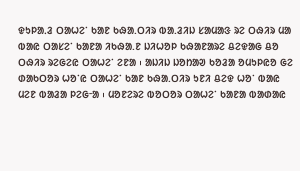ᱫᱩᱞᱟᱹᱲ ᱛᱟᱦᱮᱸ ᱠᱟᱱ ᱠᱷᱟ.ᱛᱤᱨ ᱵᱟ.ᱲᱤᱡ ᱥᱟᱢᱟᱝ ᱨᱮ ᱛᱷᱤᱨ ᱢᱟ ᱵᱟᱭ ᱛᱟᱥᱮᱸ ᱠᱟᱱᱟ ᱤᱠᱷᱟ.ᱱ ᱡᱤᱦᱚᱞ ᱠᱷᱟᱱᱟᱨᱮ ᱪᱮᱫᱟᱜ ᱪᱚ ᱛᱷᱤᱨ ᱨᱮᱜᱮᱭ ᱛᱟᱦᱮᱸ ᱮᱱᱟ ᱾ ᱟᱡᱤᱡ ᱡᱚᱴᱟᱣ ᱠᱚᱲᱟ ᱚᱢᱩᱞᱭᱚ ᱜᱮ ᱰᱟᱠᱛᱚᱨ ᱦᱚᱸᱭ ᱛᱟᱦᱮᱸ ᱠᱟᱱ ᱠᱷᱟ.ᱛᱤᱨ ᱩᱱᱤ ᱪᱮᱫ ᱦᱚᱸ ᱵᱟᱭ ᱢᱮᱱ ᱵᱟᱲᱟ ᱞᱮᱜᱼᱟ ᱾ ᱢᱚᱱᱮᱨᱮ ᱵᱚᱛᱚᱨ ᱛᱟᱦᱮᱸ ᱠᱟᱱᱟ ᱵᱟᱰᱟᱭ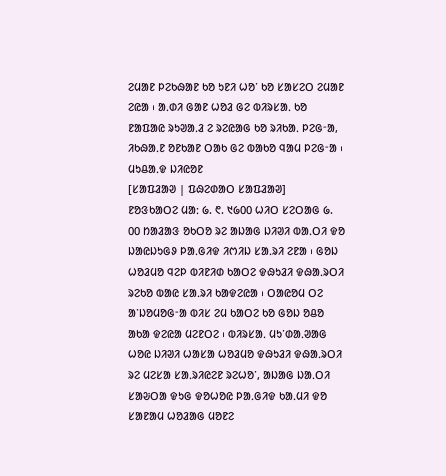ᱮᱢᱟᱱ ᱞᱮᱠᱷᱟᱱ ᱠᱚ ᱩᱱᱤ ᱦᱚᱸ ᱠᱚ ᱥᱟᱥᱮᱛ ᱮᱢᱟᱱ ᱮᱭᱟ ᱾ ᱟᱹᱰᱤ ᱜᱟᱱ ᱦᱚᱲ ᱜᱮ ᱵᱤᱨᱥᱟᱹ ᱠᱚ ᱱᱟᱯᱟᱭ ᱨᱩᱣᱟᱹᱲ ᱮ ᱨᱮᱭᱟᱜ ᱠᱚ ᱨᱤᱠᱟᱹ ᱞᱮᱜᱼᱟ, ᱤᱠᱷᱟᱹᱱ ᱚᱱᱠᱟᱱ ᱛᱟᱠ ᱜᱮ ᱵᱟᱠᱚ ᱧᱟᱢ ᱞᱮᱜᱼᱟ ᱾
ᱢᱩᱪᱟᱹᱫ ᱡᱤᱭᱚᱱ
[ᱥᱟᱯᱲᱟᱣ | ᱯᱷᱮᱰᱟᱛ ᱥᱟᱯᱲᱟᱣ]
ᱱᱚᱝᱠᱟᱛᱮ ᱢᱟᱺ ᱙. ᱖. ᱑᱙᱐᱐ ᱦᱤᱛ ᱥᱮᱛᱟᱜ ᱙. ᱐᱐ ᱴᱟᱲᱟᱝ ᱚᱠᱛᱚ ᱨᱮ ᱟᱡᱟᱜ ᱡᱤᱣᱤ ᱵᱟᱹᱛᱤ ᱫᱚ ᱡᱟᱭᱡᱩᱜᱽ ᱞᱟᱹᱜᱤᱫ ᱤᱬᱤᱡ ᱥᱟᱹᱨᱤ ᱮᱱᱟ ᱾ ᱜᱚᱡ ᱦᱚᱲᱢᱚ ᱧᱮᱞ ᱵᱤᱱᱤᱰ ᱠᱟᱛᱮ ᱫᱷᱩᱲᱤ ᱫᱷᱟᱹᱨᱛᱤ ᱨᱮᱠᱚ ᱵᱟᱭ ᱥᱟᱹᱨᱤ ᱠᱟᱫᱮᱭᱟ ᱾ ᱛᱟᱭᱚᱢ ᱛᱮ ᱟᱸᱡᱚᱢᱚᱜᱼᱟ ᱵᱤᱥ ᱮᱢ ᱠᱟᱛᱮ ᱠᱚ ᱜᱚᱡ ᱚᱪᱚ ᱟᱠᱟ ᱫᱮᱭᱟ ᱢᱮᱱᱛᱮ ᱾ ᱵᱤᱨᱥᱟᱹ ᱢᱩᱸᱰᱟᱹᱣᱟᱜ ᱦᱚᱭ ᱡᱤᱣᱤ ᱦᱟᱥᱟ ᱦᱚᱲᱢᱚ ᱫᱷᱩᱲᱤ ᱫᱷᱟᱹᱨᱛᱤ ᱨᱮ ᱢᱮᱥᱟ ᱥᱟᱹᱨᱤᱭᱮᱱ ᱨᱮᱦᱚᱸ, ᱟᱡᱟᱜ ᱡᱟᱹᱛᱤ ᱥᱟᱶᱛᱟ ᱫᱩᱜ ᱫᱚᱦᱚᱭ ᱞᱟᱹᱜᱤᱫ ᱠᱟᱹᱢᱤ ᱫᱚ ᱥᱟᱱᱟᱢ ᱦᱚᱲᱟᱜ ᱢᱚᱱᱮ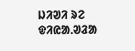ᱡᱤᱣᱤ ᱨᱮ ᱫᱤᱭᱟᱹᱣᱲᱟ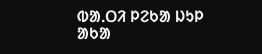ᱵᱟᱹᱛᱤ ᱞᱮᱠᱟ ᱡᱩᱞ ᱟᱠᱟ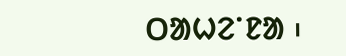ᱛᱟᱦᱮᱸᱱᱟ ᱾